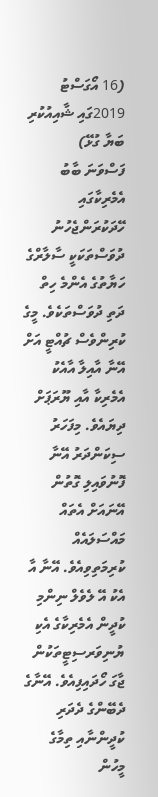(16 އޯގަސްޓު 2019ގައި ޝާއިއުކުރި ބަޔާ ގުޅޭ)
ފަސްވަނަ ބާބު
އެމެރިކާގައި ހޭދަކުރަންޖެހުނު ދުވަސްތަކަކީ ސާލާރްގެ ހަޔާތުގެ އެންމެ ހިތް ދަތި ދުވަސްތަކެވެ. މީގެ ކުރިންވެސް ޗުއްޓީ އަށް އޭނާ އާއިލާ އާއެކު އެމެރިކާ އާއި ޔޫރަޕަށް ދިޔައެވެ. މިފަހަރު ސިކަންދަރު އޭނާ ފޮނުވައިލި ގޮތުން އޭނައަށް އެތައް މައްސަލައެއް ކުރިމަތިވިއެވެ. އޭނާ އާ އެކު އޭ ލެވެލް ނިންމި ކުދީން އެމެރިކާގެ އެކި ޔުނިވަރސިޓީތަކުން ޖާގަ ހޯދައިފިއެވެ. އޭނާގެ ދެބޭންގެ ދެދަރި ކުދީންނާއި ތިމާގެ މީހުން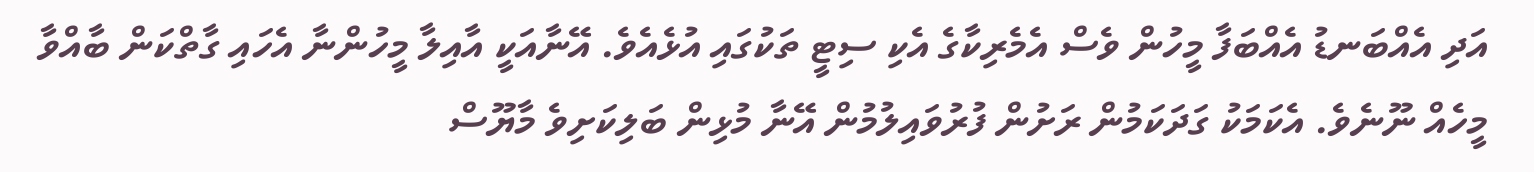އަދި އެއްބަނޑު އެއްބަފާ މީހުން ވެސް އެމެރިކާގެ އެކި ސިޓީ ތަކުގައި އުޅެއެވެ. އޭނާއަކީ އާއިލާ މީހުންނާ އެހައި ގާތްކަން ބާއްވާ މީހެއް ނޫނެވެ. އެކަމަކު ގަދަކަމުން ރަށުން ފުރުވައިލުމުން އޭނާ މުޅިން ބަލިކަށިވެ މާޔޫސް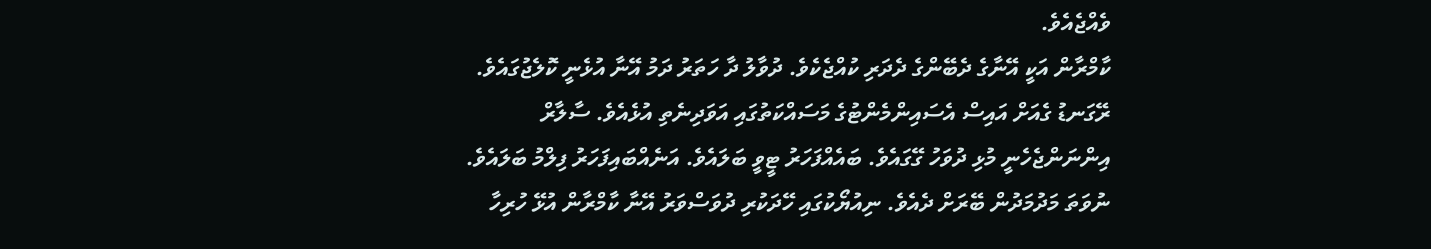ވެއްޖެއެވެ.
ކާމްރާން އަކީ އޭނާގެ ދެބޭންގެ ދެދަރި ކުއްޖެކެވެ. ދުވާލު ދާ ހަތަރު ދަމު އޭނާ އުޅެނީ ކޮލެޖުގައެވެ. ރޭގަނޑު ގެއަށް އައިސް އެސައިންމެންޓުގެ މަސައްކަތުގައި އަވަދިނެތި އުޅެއެވެ. ސާލާރް އިންނަންޖެހެނީ މުޅި ދުވަހު ގޭގައެވެ. ބައެއްފަހަރު ޓީވީ ބަލައެވެ. އަނެއްބައިފަހަރު ފިލްމު ބަލައެވެ. ނުވަތަ މަދުމަދުން ބޭރަށް ދެއެވެ. ނިއުޔޯކުގައި ހޭދަކުރި ދުވަސްވަރު އޭނާ ކާމްރާން އުޅޭ ހުރިހާ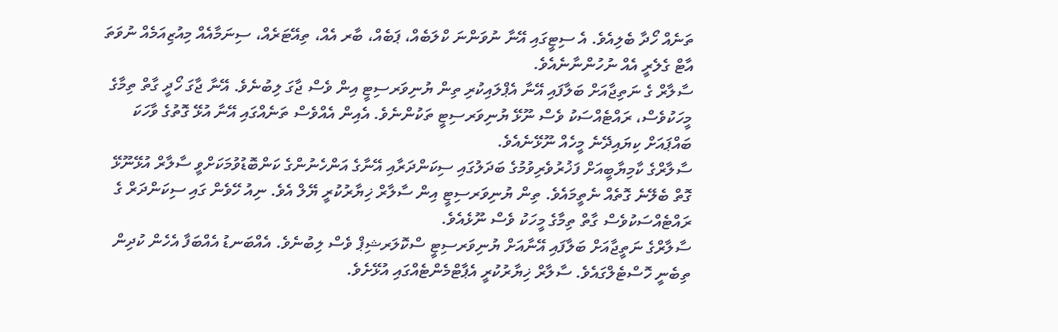ތަނެއް ހޯދާ ބެލިއެވެ. އެ ސިޓީގައި އޭނާ ނުވަންނަ ކްލަބެއް، ޕަބެއް، ބާރ އެއް، ތިއޭޓަރެއް، ސިނަމާއެއް މިއުޒިއަމެއް ނުވަތަ އާޓް ގެލެރީ އެއް ނުހުންނާނެއެވެ.
ސާލާރް ގެ ނަތިޖާއަށް ބަލާފައި އޭނާ އެޕްލައިކުރި ތިން ޔުނިވަރސިޓީ އިން ވެސް ޖާގަ ލިބުނެވެ. އޭނާ ޖާގަ ހޯދީ ގާތް ތިމާގެ މީހަކުވެސް، ރައްޓެއްސަކު ވެސް ނޫޅޭ ޔުނިވަރސިޓީ ތަކުންނެވެ. އެއިން އެއްވެސް ތަނެއްގައި އޭނާ އުޅޭ ގޮތުގެ ވާހަކަ ބައްޕައަށް ކިޔައިދޭނެ މީހެއް ނޫޅޭނެއެވެ.
ސާލާރްގެ ކާމިޔާބީއަށް ފަޚުރުވެރިވުމުގެ ބަދަލުގައި ސިކަންދަރާއި އޭނާގެ އަންހެނުންގެ ކަންބޮޑުވުމަކަށްވީ ސާލާރް އުޅޭނޫޅޭ ގޮތް ބެލޭނެ ގޮތެއް ނެތީމައެވެ. ތިން ޔުނިވަރސިޓީ އިން ސާލާރް ޚިޔާރުކުރީ ޔޭލް އެވެ. ނިއު ހޭވެން ގައި ސިކަންދަރް ގެ ރައްޓެއްސަކުވެސް ގާތް ތިމާގެ މީހަކު ވެސް ނޫޅެއެވެ.
ސާލާރްގެ ނަތީޖާއަށް ބަލާފައި އޭނާއަށް ޔުނިވަރސިޓީ ސްކޮލަރޝިޕް ވެސް ލިބުނެވެ. އެއްބަނޑު އެއްބަފާ އެހެން ކުދިން ތިބެނީ ހޮސްޓެލްގައެވެ. ސާލާރް ޚިޔާރުކުރީ އެޕާޓްމެންޓެއްގައި އުޅޭށެވެ.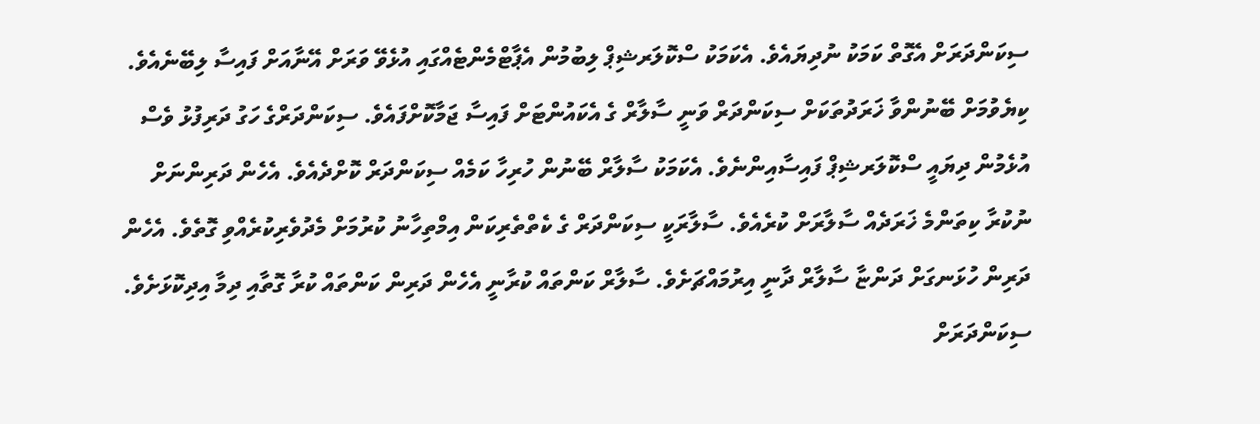ސިކަންދަރަށް އެގޮތް ކަމަކު ނުދިޔައެވެ. އެކަމަކު ސްކޮލަރޝިޕް ލިބުމުން އެޕާޓްމެންޓެއްގައި އުޅެވޭ ވަރަށް އޭނާއަށް ފައިސާ ލިބޭނެއެވެ. ކިޔެވުމަށް ބޭނުންވާ ޚަރަދުތަކަށް ސިކަންދަރް ވަނީ ސާލާރް ގެ އެކައުންޓަށް ފައިސާ ޖަމާކޮށްފައެވެ. ސިކަންދަރްގެ ހަގު ދަރިފުޅު ވެސް އުޅެމުން ދިޔައީ ސްކޮލަރޝިޕް ފައިސާއިންނެވެ. އެކަމަކު ސާލާރް ބޭނުން ހުރިހާ ކަމެއް ސިކަންދަރް ކޮށްދެއެވެ. އެހެން ދަރިންނަށް ނުކުރާ ކިތަންމެ ޚަރަދެއް ސާލާރަށް ކުރެއެވެ. ސާލާރަކީ ސިކަންދަރް ގެ ކެތްތެރިކަން އިމްތިހާނު ކުރުމަށް މެދުވެރިކުރެއްވި ގޮތެވެ. އެހެން ދަރިން ހުޅަނގަށް ދަންޏާ ސާލާރް ދާނީ އިރުމައްޗަށެވެ. ސާލާރް ކަންތައް ކުރާނީ އެހެން ދަރިން ކަންތައް ކުރާ ގޮތާއި ދިމާ އިދިކޮޅަށެވެ. ސިކަންދަރަށް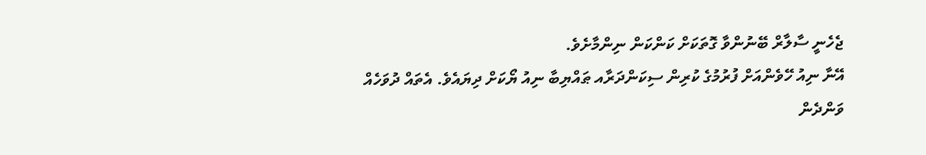ޖެހެނީ ސާލާރް ބޭނުންވާ ގޮތަކަށް ކަންކަން ނިންމާށެވެ.
އޭނާ ނިއު ހޭވެންއަށް ފުރުމުގެ ކުރިން ސިކަންދަރާއ ޠައްޔިބާ ނިއު ޔޯކަށް ދިޔައެވެ. އެތައް ދުވަހެއް ވަންދެން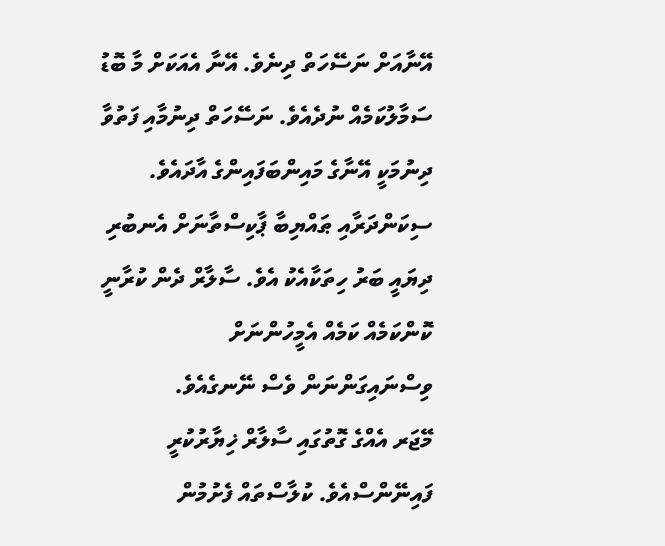އޭނާއަށް ނަސޭހަތް ދިނެވެ. އޭނާ އެއަކަށް މާ ބޮޑު ސަމާލުކަމެއް ނުދެއެވެ. ނަސޭހަތް ދިނުމާއި ފަތުވާ ދިނުމަކީ އޭނާގެ މައިންބަފައިންގެ އާދައެވެ. ސިކަންދަރާއި ޠައްޔިބާ ޕާކިސްތާނަށް އެނބުރި ދިޔައީ ބަރު ހިތަކާއެކު އެވެ. ސާލާރް ދެން ކުރާނީ ކޮންކަމެއް ކަމެއް އެމީހުންނަށް ވިސްނައިގަންނަން ވެސް ނޭނގެއެވެ.
މޭޖަރ އެއްގެ ގޮތުގައި ސާލާރް ޚިޔާރުކުރީ ފައިނޭންސްއެވެ. ކުލާސްތައް ފެށުމުން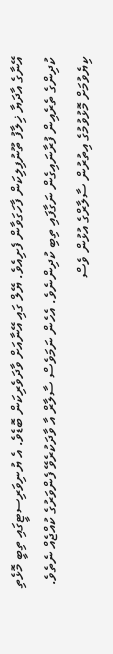އޭނާގެ އާދަޔާ ޚިލާފު ތޫނުފިލިކަން ފާހަގަވާން ފެށިއެވެ. ޔޭލް ގައި އޭނާއަށް ވާދަވެރިކަން ބޮޑެވެ. އެ ޔުނިވަރިސޓީގައި ތިބީ މޮޅެތި ކުދިންގެ ތެރެއިން ފުރާނައިގެން ނަގާފައި ތިބި ކުދިންނެވެ. އެހެން ނަމަވެސް ސާލާރް އާ ވާދަކުރެވޭ ފެންވަރުގެ ކުއްޖެއް ނެތެވެ.
ކިޔެވުމަށް މޮޅުވުމުގެ އިތުރުން ސާލާރްގެ އުޅުން ވެސް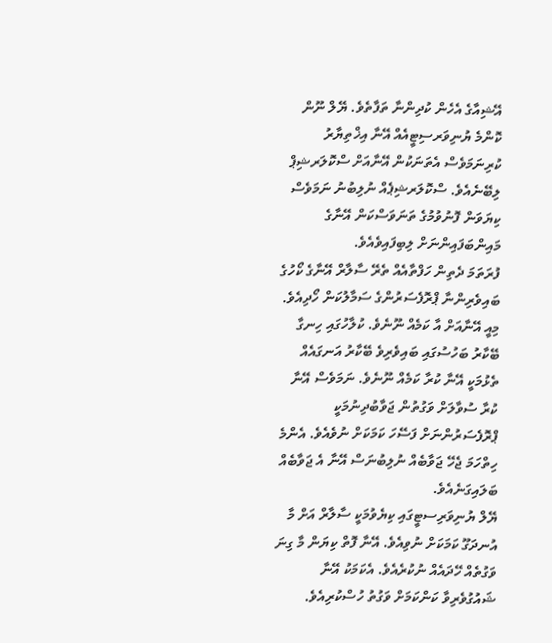އޭޝިއާގެ އެހެން ކުދިންނާ ތަފާތެވެ. ޔޭލް ނޫން ކޮންމެ ޔުނިވަރސިޓީއެއް އޭނާ އިޚްތިޔާރު ކުރިނަމަވެސް އެތަނަކުން އޭނާއަށް ސްކޮލަރޝިޕް ލިބޭނެއެވެ. ސްކޮލަރޝިޕެއް ނުލިބުނު ނަމަވެސް ކިޔަވަން ފޮނުވުމުގެ ތަނަވަސްކަން އޭނާގެ މައިންބަފައިންނަށް ލިބިފައިވެއެވެ.
ފުރަތަމަ ދެތިން ހަފްތާއެއް ތެރޭ ސާލާރް އޭނާގެ ކޯހުގެ ބައިވެރިންނާ ޕްރޮފެސަރުންގެ ސަމާލުކަން ހޯދިއެވެ. މިއީ އޭނާއަށް އާ ކަމެއް ނޫނެވެ. ކުލާހުގައި ހިނގާ ބޭކާރު ބަހުސުގައި ބައިވެރިވެ ބޭކާރު އަނގައެއް ތެޅުމަކީ އޭނާ ކުރާ ކަމެއް ނޫނެވެ. ނަމަވެސް އޭނާ ކުރާ ސުވާލަށް ވަގުތުން ޖަވާބުދިނުމަކީ ޕްރޮފެސަރުންނަށް ފަސޭހަ ކަމަކަށް ނުވެއެވެ. އެންމެ ހިތްހަމަ ޖެހޭ ޖަވާބެއް ނުލިބުނަސް އޭނާ އެ ޖަވާބެއް ބަލައިގަނެއެވެ.
ޔޭލް ޔުނިވަރިސޓީގައި ކިޔެވުމަކީ ސާލާރް އަށް މާ އުނދަގޫ ކަމަކަށް ނުވިއެވެ. އޭނާ ފޮތް ކިޔަން މާ ގިނަ ވަގުތެއް ހޭދައެއް ނުކުރެއެވެ. އެކަމަކު އޭނާ ޝައުގުވެރިވާ ކަންކަމަށް ވަގުތު ހުސްކުރިއެވެ.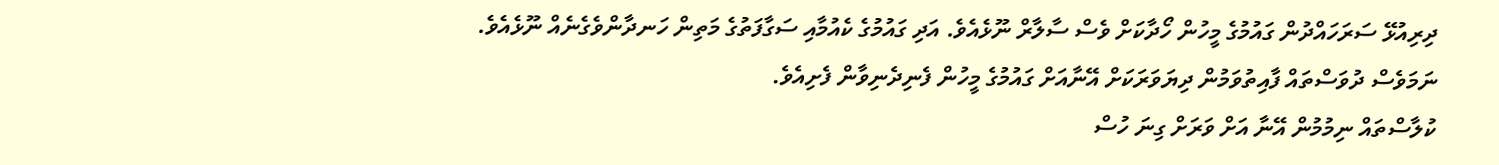ދިރިއުޅޭ ސަރަހައްދުން ގައުމުގެ މީހުން ހޯދާކަށް ވެސް ސާލާރް ނޫޅެއެވެ. އަދި ގައުމުގެ ކެއުމާއި ސަގާފަތުގެ މަތިން ހަނދާންވެގެނެއް ނޫޅެއެވެ. ނަމަވެސް ދުވަސްތައް ފާއިތުވަމުން ދިޔަވަރަކަށް އޭނާއަށް ގައުމުގެ މީހުން ފެނިދެނިވާން ފެށިއެވެ.
ކުލާސްތައް ނިމުމުން އޭނާ އަށް ވަރަށް ގިނަ ހުސް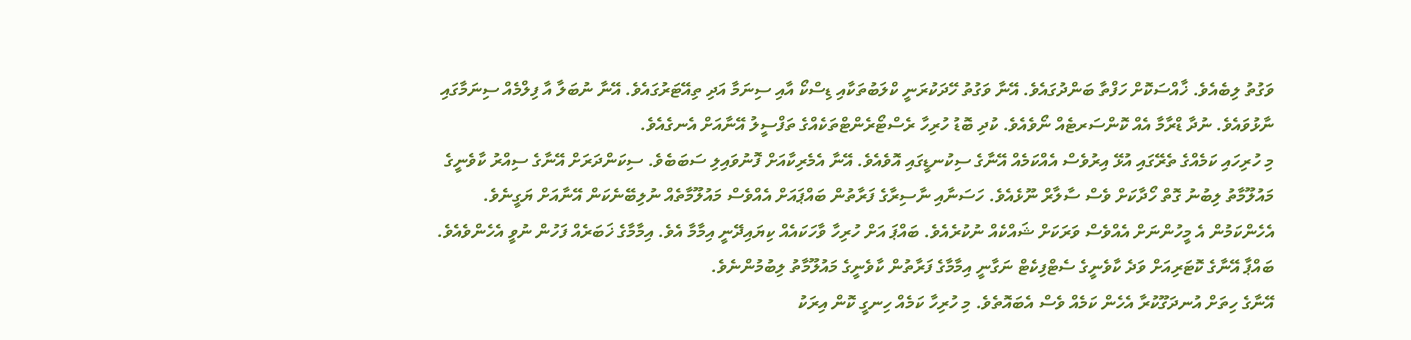ވަގުތު ލިބެއެވެ. ޚާއްސަކޮށް ހަފްތާ ބަންދުގައެވެ. އޭނާ ވަގުތު ހޭދަކުރަނީ ކްލަބުތަކާއި ޑިސްކޯ އާއި ސިނަމާ އަދި ތިއޭޓަރުގައެވެ. އޭނާ ނުބަލާ އާ ފިލްމެއް ސިނަމާގައި ނާޅުވައެވެ. ނުދާ ޑްރާމާ އެއް ކޮންސަރޓެއް ނޯވެއެވެ. ކުދި ބޮޑު ހުރިހާ ރެސްޓޯރެންޓްތަކެއްގެ ތަފްސީލު އޭނާއަށް އެނގެއެވެ.
މި ހުރިހައި ކަމެއްގެ ތެރޭގައި އުޅޭ އިރުވެސް އެއްކަމެއް އޭނާގެ ސިކުނޑީގައި އޮވެއެވެ. އޭނާ އެމެރިކާއަށް ފޮނުވައިލި ސަބަބެވެ. ސިކަންދަރަށް އޭނާގެ ސިއްރު ކާވެނީގެ މައުލޫމާތު ލިބުނު ގޮތް ހޯދާކަށް ވެސް ސާލާރް ނޫޅެއެވެ. ހަސަނާއި ނާސިރާގެ ފަރާތުން ބައްޕައަށް އެއްވެސް މައުލޫމާތެއް ނުލިބޭނެކަން އޭނާއަށް ޔަގީނެވެ. އެހެންކަމުން އެ މީހުންނަށް އެއްވެސް ވަރަކަށް ޝައްކެއް ނުކުރެއެވެ. ބައްޕަ އަށް ހުރިހާ ވާހަކައެއް ކިޔައިދޭނީ އިމާމާ އެވެ. އިމާމާގެ ޚަބަރެއް ފަހުން ނުވީ އެހެންވެއެވެ. ބައްޕާ އޭނާގެ ކޮޓަރިއަށް ވަދެ ކާވެނީގެ ސެޓްފިކެޓް ނަގާނީ އިމާމާގެ ފަރާތުން ކާވެނީގެ މައުލޫމާތު ލިބުމުންނެވެ.
އޭނާގެ ހިތަށް އުނދަގޫކުރާ އެހެން ކަމެއް ވެސް އެބައޮތެވެ. މި ހުރިހާ ކަމެއް ހިނގީ ކޮން އިރަކު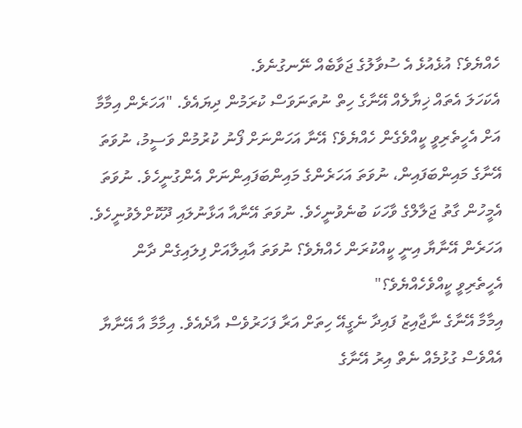ހެއްޔެވެ؟ އުޅެއުޅެ އެ ސުވާލުގެ ޖަވާބެއް ނޭނގުނެވެ.
އެކަހަލަ އެތައް ޚިޔާލެއް އޭނާގެ ހިތް ނުތަނަވަސް ކުރަމުން ދިޔައެވެ. "އަހަރެން އިމާމާ އަށް އެހީތެރިވީ ކީއްވެގެން ހެއްޔެވެ؟ އޭނާ އަހަންނަށް ފޯނު ކުރުމުން ވަސީމު، ނުވަތަ އޭނާގެ މައިންބަފައިން، ނުވަތަ އަހަރެންގެ މައިންބަފައިންނަށް އެންގުނީހެވެ. ނުވަތަ އެމީހުން ގާތު ޖަލާލްގެ ވާހަކަ ބުނެވުނީހެވެ. ނުވަތަ އޭނާއާ އަޅާނުލައި ދޫކޮށްލެވުނީހެވެ. އަހަރެން އޭނާޔާ އިނީ ކީއްކުރަން ހެއްޔެވެ؟ ނުވަތަ އާއިލާއަށް ފިލައިގެން ދާން އެހީތެރިވީ ކީއްވެހެއްޔެވެ؟"
އިމާމާ އޭނާގެ ނާޖާއިޒު ފައިދާ ނެގީއޭ ހިތަށް އަރާ ފަހަރުވެސް އާދެއެވެ. އިމާމާ އާ އޭނާޔާ އެއްވެސް ގުޅުމެއް ނެތް އިރު އޭނާގެ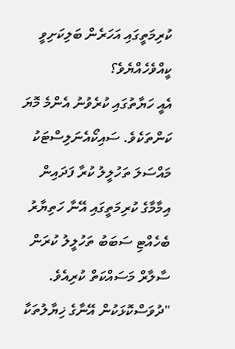ކުރިމަތީގައި އަހަރެން ބަލިކަށިވީ ކީއްވެހެއްޔެވެ؟
އެއީ ހަޔާތުގައި ކުރެވުނު އެންމެ މޮޔަ ކަންތަކެވެ. ސައިކޯއެނަލިސްޓަކު މައްސަލަ ތަހުލީލު ކުރާ ފަދައިން އިމާމާގެ ކުރިމަތީގައި އޭނާ ހަތިޔާރު ބެހެއްޓި ސަބަބު ތަހުލީލު ކުރަން ސާލާރް މަސައްކަތް ކުރިއެވެ.
"ދުވަސްކޮޅަކުން އޭނާގެ ޚިޔާލުތަކާ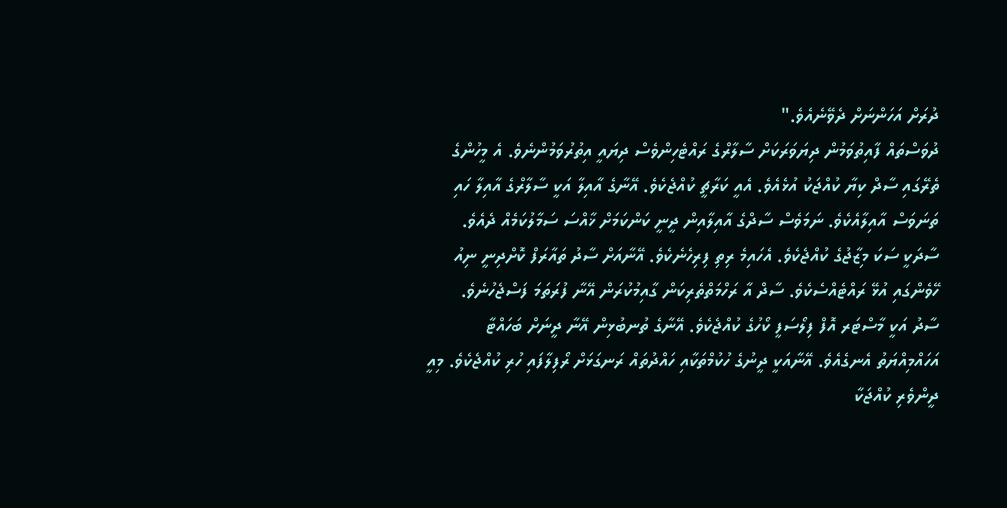ދުރަށް އަހަންނަށް ދެވޭނެއެވެ."
ދުވަސްތައް ފާއިތުވަމުން ދިޔަވަރަކަށް ސާލާރްގެ ރައްޓެހިންވެސް ދިޔައީ އިތުރުވަމުންނެވެ. އެ މީހުންގެ ތެރޭގައި ސާދް ކިޔާ ކުއްޖަކު އުޅެއެވެ. އެއީ ކަރާޗީ ކުއްޖެކެވެ. އޭނާގެ އާއިލާ އަކީ ސާލާރްގެ އާއިލާ ހައި ތަނަވަސް އާއިލާއެކެވެ. ނަމަވެސް ސާދްގެ އާއިލާއިން ދީނީ ކަންކަމަށް ޚާއްސަ ސަމާލުކަމެއް ދެއެވެ. ސާދަކީ ސަކަ މިޒާޖުގެ ކުއްޖެކެވެ. އެހައިމެ ރިތި ފިރިހެނެކެވެ. އޭނާއަށް ސާދު ތައާރަފް ކޮށްދިނީ ނިއު ހޭވެންގައި އުޅޭ ރައްޓެއްސެކެވެ. ސާދް އާ ރަހްމަތްތެރިކަން ގާއިމުކުރަން އޭނާ ފުރަތަމަ ފަސްޖެހުނެވެ.
ސާދު އަކީ މާސްޓަރ އޮފް ފިލޯސަފީ ކޯހުގެ ކުއްޖެކެވެ. އޭނާގެ ތުނބުޅިން އޭނާ ދީނަށް ބަހައްޓާ އަހައްމިއްޔަތު އެނގެއެވެ. އޭނާއަކީ ދީނުގެ ހުކުމްތަކާއި ހައްދުތައް ރަނގަޅަށް ރޯފިލާފައި ހުރި ކުއްޖެކެވެ. މިއީ ދީންވެރި ކުއްޖަކާ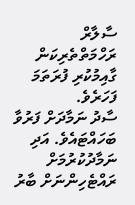ސާލާރް ރަހްމަތްތެރިކަން ގާއިމުކުރި ފުރަތަމަ ފަހަރެވެ.
ސާދު ނަމާދަށް ފަރުވާ ބަހައްޓައެވެ. އަދި ނަމާދުކުރުމަށް ރައްޓެހިންނަށް ބާރު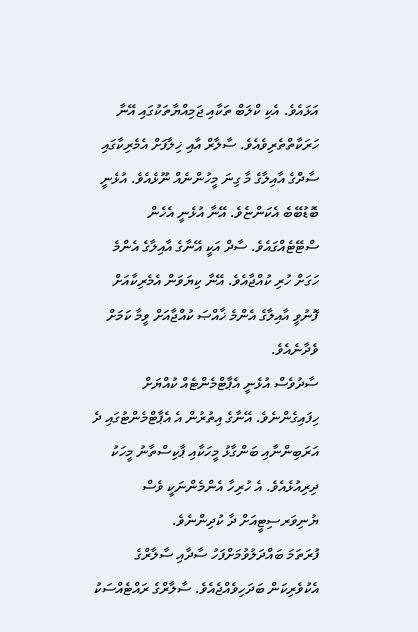އަޅައެވެ. އެކި ކްލަބް ތަކާއި ޖަމިއްޔާތަކުގައި އޭނާ ހަރަކާތްތެރިވެއެވެ. ސާލާރް އާއި ޚިލާފަށް އެމެރިކާގައި ސާދްގެ އާއިލާގެ މާ ގިނަ މީހުންނެއް ނޫޅެއެވެ. އުޅެނީ ބޮޑުބޭބެ އެކަންޏެވެ. އޭނާ އުޅެނީ އެހެން ސްޓޭޓެއްގައެވެ. ސާދް އަކީ އޭނާގެ އާއިލާގެ އެންމެ ހަގަށް ހުރި ކުއްޖާއެވެ. އޭނާ ކިޔަވަން އެމެރިކާއަށް ފޮނުވީ އާއިލާގެ އެންމެ ޚާއްޞަ ކުއްޖާއަށް ވީމާ ކަމަށް ވެދާނެއެވެ.
ސާދުވެސް އުޅެނީ އެޕާޓްމެންޓެއް ކުއްޔަށް ހިފައިގެންނެވެ. އޭނާގެ އިތުރުން އެ އެޕާޓްމެންޓުގައި ދެ އަރަބިންނާއި ބަންގާޅު މީހަކާއި ޕާކިސްތާނު މީހަކު ދިރިއުޅެއެވެ. އެ ހުރިހާ އެންމެންނަކީ ވެސް ޔުނިވަރސިޓީއަށް ދާ ކުދިންނެވެ.
ފުރަތަމަ ބައްދަލުވުމަށްފަހު ސާދާއި ސާލާރްގެ އެކުވެރިކަން ބަދަހިވެއްޖެއެވެ. ސާލާރްގެ ރައްޓެއްސަކު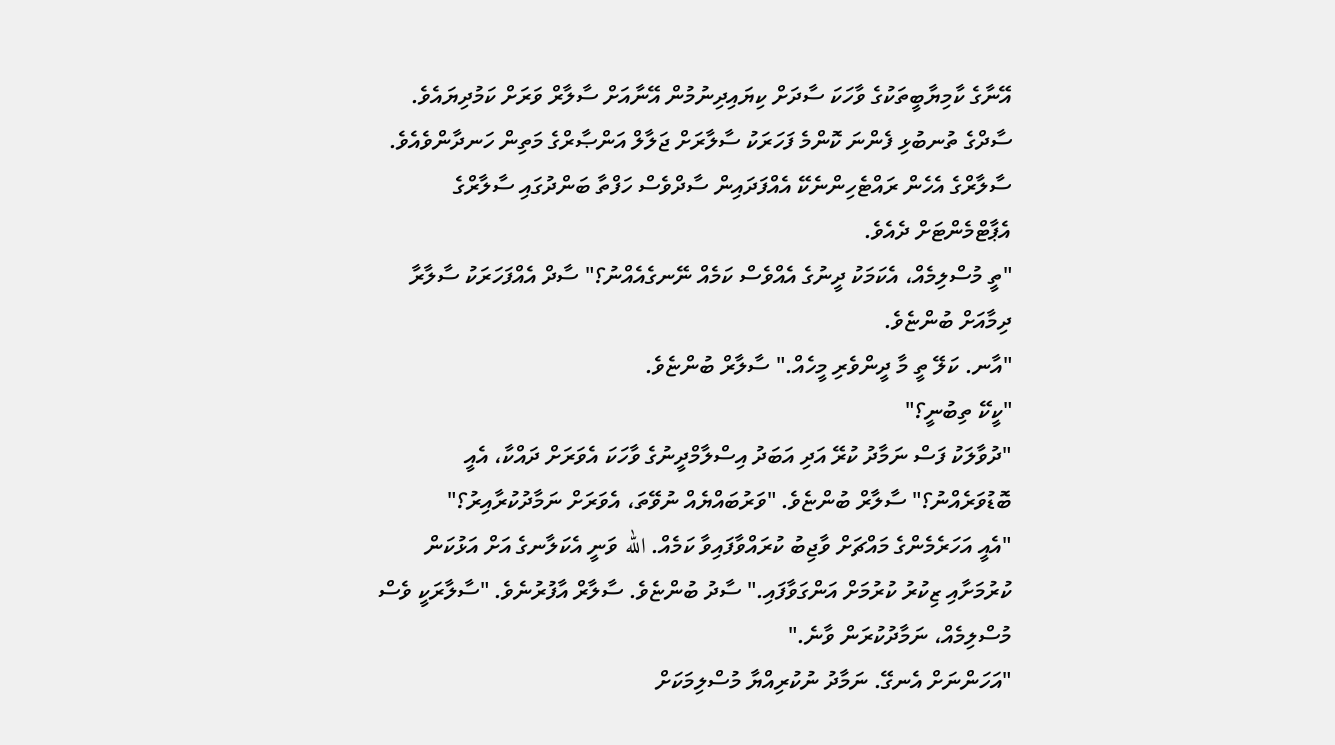އޭނާގެ ކާމިޔާބީތަކުގެ ވާހަކަ ސާދަށް ކިޔައިދިނުމުން އޭނާއަށް ސާލާރް ވަރަށް ކަމުދިޔައެވެ. ސާދްގެ ތުނބުޅި ފެންނަ ކޮންމެ ފަހަރަކު ސާލާރަށް ޖަލާލް އަންޞާރްގެ މަތިން ހަނދާންވެއެވެ. ސާލާރްގެ އެހެން ރައްޓެހިންނެކޭ އެއްފަދައިން ސާދްވެސް ހަފްތާ ބަންދުގައި ސާލާރްގެ އެޕާޓްމެންޓަށް ދެއެވެ.
"ތީ މުސްލިމެއް، އެކަމަކު ދީނުގެ އެއްވެސް ކަމެއް ނޭނގެއެއްނު؟" ސާދް އެއްފަހަރަކު ސާލާރާ ދިމާއަށް ބުންޏެވެ.
"އާނ. ކަލޭ ތީ މާ ދީންވެރި މީހެއް." ސާލާރް ބުންޏެވެ.
"ކީކޭ ތިބުނީ؟"
"ދުވާލަކު ފަސް ނަމާދު ކުރޭ އަދި އަބަދު އިސްލާމްދީނުގެ ވާހަކަ އެވަރަށް ދައްކާ، އެއީ ބޮޑުވަރެއްނު؟" ސާލާރް ބުންޏެވެ. "ވަރުބައްޔެއް ނުވޭތަ، އެވަރަށް ނަމާދުކުރާއިރު؟"
"އެއީ އަހަރެމެންގެ މައްޗަށް ވާޖިބު ކުރައްވާފައިވާ ކަމެއް. الله ވަނީ އެކަލާނގެ އަށް އަޅުކަން ކުރުމަށާއި ޒިކުރު ކުރުމަށް އަންގަވާފައި." ސާދު ބުންޏެވެ. ސާލާރް އާފުރުނެވެ. "ސާލާރަކީ ވެސް މުސްލިމެއް، ނަމާދުކުރަން ވާނެ."
"އަހަންނަށް އެނގޭ. ނަމާދު ނުކުރިއްޔާ މުސްލިމަކަށް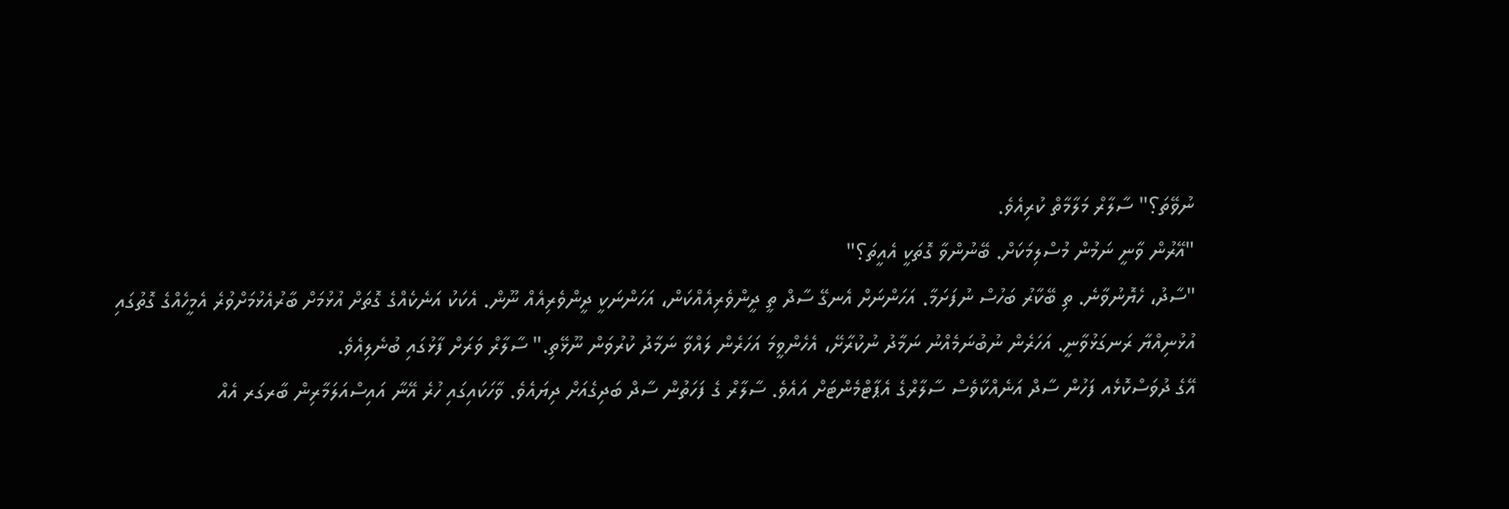ނުވޭތަ؟" ސާލާރް މަލާމާތް ކުރިއެވެ.
"އޭރުން ވާނީ ނަމުން މުސްލިމަކަށް. ބޭނުންވާ ގޮތަކީ އެއީތަ؟"
"ސާދު، ހެޔޮނުވާނެ. ތި ބޭކާރު ބަހުސް ނުފަށަމާ. އަހަންނަށް އެނގޭ ސާދް ތީ ދީންވެރިއެއްކަން، އަހަންނަކީ ދީންވެރިއެއް ނޫން. އެކަކު އަނެކެއްގެ ގޮތަށް އުޅުމަށް ބާރުއެޅުމަށްވުރެ އެމީހެއްގެ ގޮތުގައި އުޅުނިއްޔާ ރަނގަޅުވާނީ. އަހަރެން ނުބުނަމެއްނު ނަމާދު ނުކުރާށޭ، އެހެންވީމަ އަހަރެން ލައްވާ ނަމާދު ކުރުވަން ނޫޅޭތި." ސާލާރް ވަރަށް ފާޅުގައި ބުނެލިއެވެ.
އޭގެ ދުވަސްކޮޅެއ ފަހުން ސާދް އަނެއްކާވެސް ސާލާރްގެ އެޕާޓްމެންޓަށް އައެވެ. ސާލާރް ގެ ފަހަތުން ސާދް ބަދިގެއަށް ދިޔައެވެ. ވާހަކައިގައި ހުރެ އޭނާ އައިސްއަލަމާރިން ބާރގަރ އެއް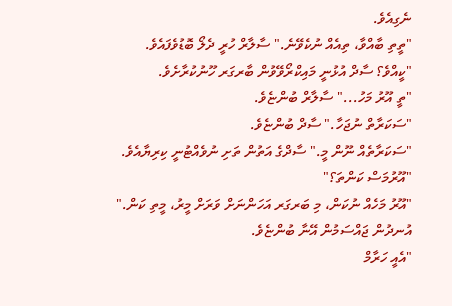ނެގިއެވެ.
"ތީތި ބާއްވާ، ތިއެއް ނުކެވޭނެ." ސާލާރް ހުރީ ދެލޯ ބޮޑުވެފައެވެ.
"ކީއްވެ؟ ސާދް އުޅުނީ މައިކްރޯވޭވުން ބާރގަރ ހޫނުކުރާށެވެ.
"ތީ އޫރު މަހު..." ސާލާރް ބުންޏެވެ.
"ސަކަރާތް ނުޖަހާ." ސާދް ބުންޏެވެ.
"ސަކަރާތެއް ނޫން މީ." ސާދްގެ އަތުން ތަށި ނުވެއްޓުނީ ކިރިޔާއެވެ.
"އޫރުމަސް ކަންތަ؟"
"އޫރު މަހެއް ނުކަން، މި ބަރގަރ އަހަންނަށް ވަރަށް މީރު، މީތި ކަން." އުނދުން ޖައްސަމުން އޭނާ ބުންޏެވެ.
"އެއީ ހަރާމް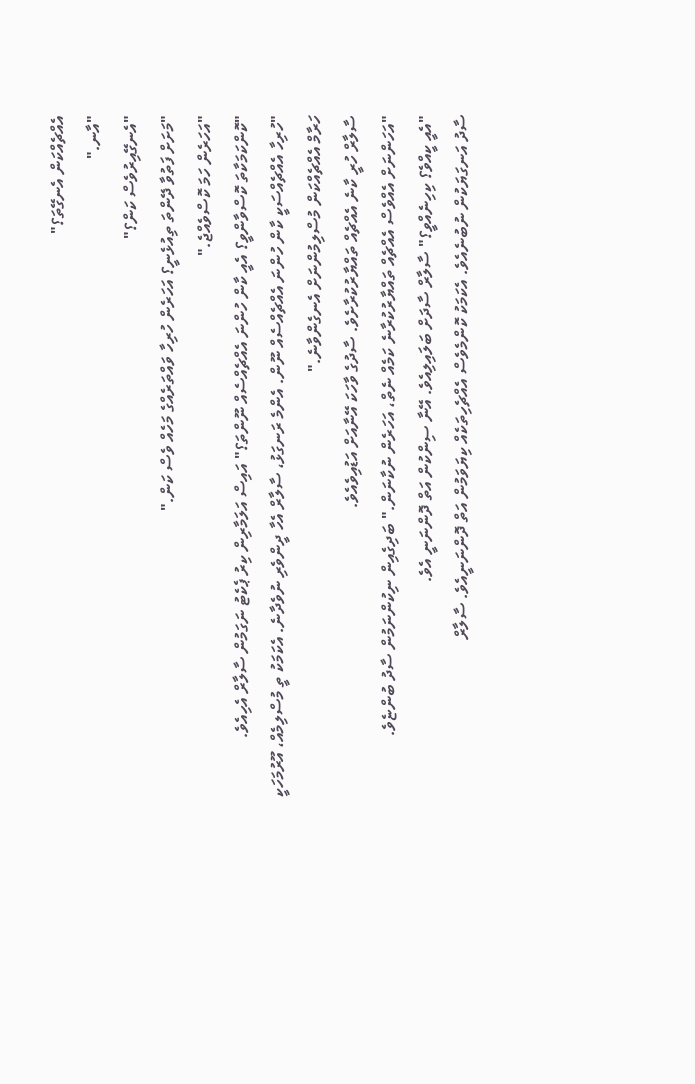އެއްޗެއްކަން އެނގޭތަ؟"
"އާނ."
"އެނގޭއިރުވެސް ކަން؟"
"މަށަށް ފަތުވާ ދޭންތަ ތިއުޅެނީ؟ އަހަރެން ހުރިހާ ވައްތަރެއްގެ މަހެއް ވެސް ކަން."
"އަހަރެން ހަމަ ކޮސްވެއްޖެ."
"ކޮންކަމަކާތަ ކޮސްވާންވީ؟ އެއީ ކާން ހުންނަ އެއްޗެއްސެއް ނޫންތަ؟" އައިސް އަލަމާރިން ކިރު ޕެކެޓު ނަގަމުން ސާލާރް އެހިއެވެ.
"ހުރިހާ އެއްޗެއްސަކީ ކާން ހުންނަ އެއްޗެއްސެއް ނޫން. އެންމެ ރަނގަޅު، ސާލާރް އެހާ ދީންވެރި ނުވެދާނެ. އެކަމަކު ތީ މުސްލިމެއް، އޫރުމަހަކީ ހަރާމް އެއްޗެއްކަން މުސްލިމުންނަށް އެނގެންވާނެ."
ސާލާރް ހުރީ ކާނެ އެއްޗެއް ތައްޔާރުކުރާށެވެ. ސާދުގެ ވާހަކަ އޭނާއަށް އަޑުއިވެއެވެ.
"އަހަންނަށް އެއްވެސް އެއްޗެއް ތައްޔާރުކުރާނެ ކަމެއް ނެތް، އަހަރެން ނުކާނަން." ބަދިގެއިން ނިކުންނަމުން ސާދު ބުންޏެވެ.
"އެއީ ކީއްވެ؟ ކިހިނެއްވީ؟" ސާލާރް ސާދަށް ބަލައިލިއެވެ. އޭނާ ސިންކުން އަތް ދޮންނަނީ އެވެ.
ސާދު އަނގަޔަކުން ނުބުނެއެވެ. އެކަމަކު ކޮންމެވެސް އެއްޗެހިތަކެއް ކިޔަވަމުން އަތް ދޮންނަނީއެވެ. ސާލާރް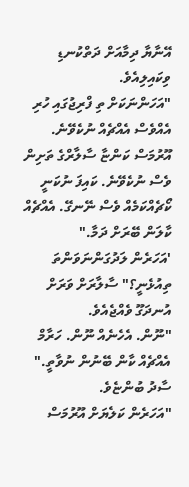އޭނާޔާ ދިމާއަށް ދަތްކުނޑި ވިކައިލިއެވެ.
"އަހަންނަކަށް ތި ފްރިޖުގައި ހުރި އެއްވެސް އެއްޗެއް ނުކެވޭނެ. އޫރުމަސް ކަންޏާ ސާލާރްގެ ތަށިން ވެސް ނުކެވޭނެ. ކައިފަ ނުކަނީ ކޯޗެއްކަމެއް ވެސް ނޭނގޭ. އެއްޗެއް ކާލަން ބޭރަށް ދަމާ."
'އަހަރެން ލަދުގަންނަވަންތަ ތިއުޅެނީ؟" ސާލާރަށް ވަރަށް އުނދަގޫ ވެއްޖެއެވެ.
"ނޫން. އެހެނެއް ނޫން. ހަރާމް އެއްޗެއް ކާން ބޭނުން ނުވާތީ." ސާދު ބުންޏެވެ.
"އަހަރެން ކަލެޔަށް އޫރުމަސް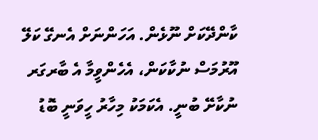ކާންދޭކަށް ނޫޅެން. އަހަންނަށް އެނގޭ ކަލޭ އޫރުމަސް ނުކާކަން، އެހެންވީމާ އެ ބާރގަރ ނުކާށޭ ބުނީ. އެކަމަކު މިހާރު ހީވަނީ ބޮޑު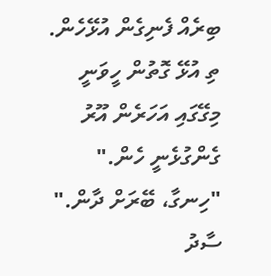ބިރެއް ފެނިގެން އުޅޭހެން. ތި އުޅޭ ގޮތުން ހީވަނީ މިގޭގައި އަހަރެން އޫރު ގެންގުޅެނީ ހެން."
"ހިނގާ، ބޭރަށް ދާން." ސާދު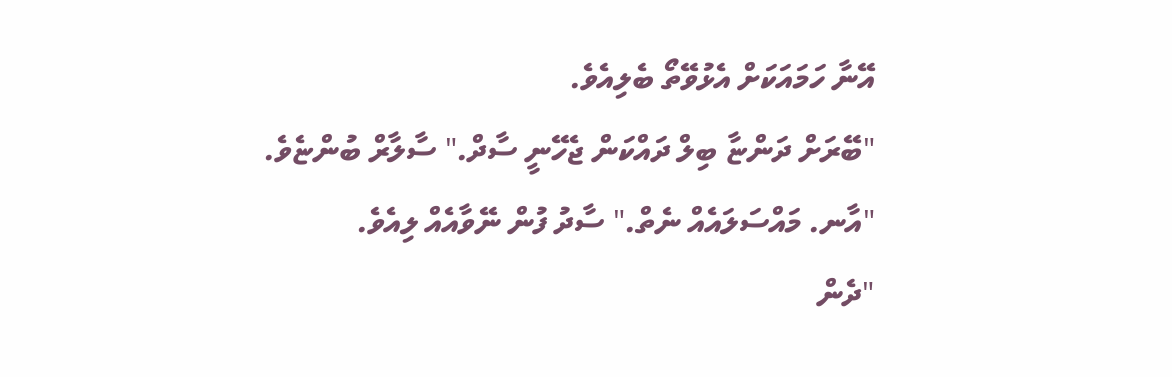އޭނާ ހަމައަކަށް އެޅުވޭތޯ ބެލިއެވެ.
"ބޭރަށް ދަންޏާ ބިލް ދައްކަން ޖެހޭނީ ސާދް." ސާލާރް ބުންޏެވެ.
"އާނ. މައްސަލައެއް ނެތް." ސާދު ފުން ނޭވާއެއް ލިއެވެ.
"ދެން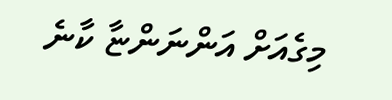މިގެއަށް އަންނަންޏާ ކާނެ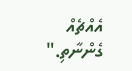އެއްޗެއް ގެންނާތި."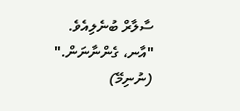ސާލާރް ބުނެލިއެވެ.
"އާނ، ގެންނާނަން."
(ނުނިމޭ)